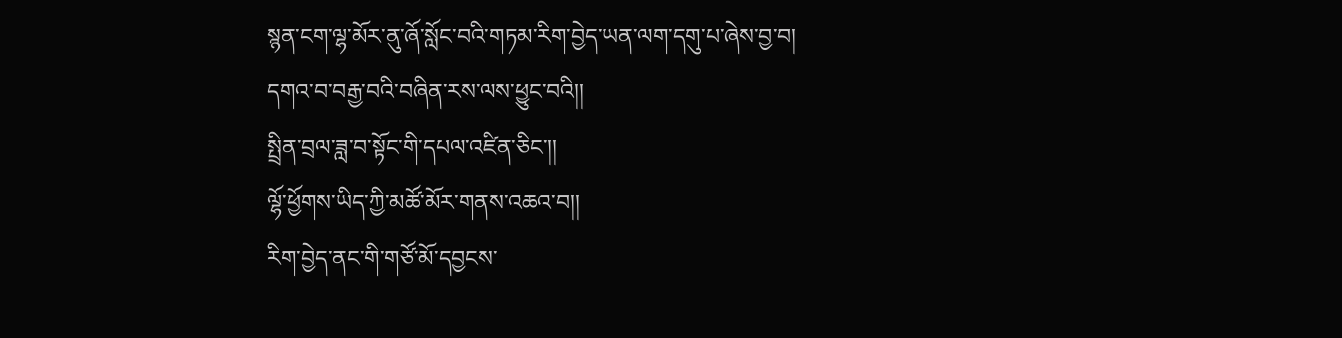སྙན་ངག་ལྷ་མོར་ནུ་ཞོ་སློང་བའི་གཏམ་རིག་བྱེད་ཡན་ལག་དགུ་པ་ཞེས་བྱ་བ།
དགའ་བ་བརྒྱ་བའི་བཞིན་རས་ལས་ཕྱུང་བའི།།
སྤྲིན་བྲལ་ཟླ་བ་སྟོང་གི་དཔལ་འཛིན་ཅིང་།།
ལྷོ་ཕྱོགས་ཡིད་ཀྱི་མཚོ་མོར་གནས་འཆའ་བ།།
རིག་བྱེད་ནང་གི་གཙོ་མོ་དབྱངས་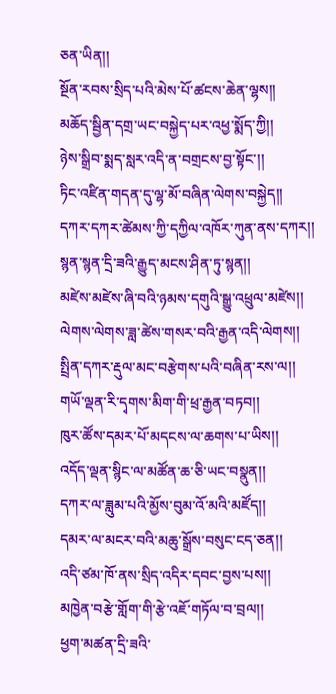ཅན་ཡིན།།
སྔོན་རབས་སྲིད་པའི་མེས་པོ་ཚངས་ཆེན་ལྷས།།
མཆོད་སྦྱིན་དགྲ་ཡང་བསྐྱེད་པར་འཕྱ་སྨོད་ཀྱི།།
ཉེས་སྒྲིབ་སྨད་སླར་འདི་ན་བགྲངས་བྱ་སྟོང་།།
ཏིང་འཛིན་གདན་དུ་ལྷ་མོ་བཞིན་ལེགས་བསྐྱེད།།
དཀར་དཀར་ཚེམས་ཀྱི་དཀྱིལ་འཁོར་ཀུན་ནས་དཀར།།
སྙན་སྙན་དྲི་ཟའི་རྒྱུད་མངས་ཤིན་ཏུ་སྙན།།
མཛེས་མཛེས་ཞི་བའི་ཉམས་དགུའི་སྒྱུ་འཕྲུལ་མཛེས།།
ལེགས་ལེགས་ཟླ་ཚེས་གསར་བའི་རྒྱན་འདི་ལེགས།།
སྤྲིན་དཀར་རྡུལ་མང་བརྩེགས་པའི་བཞིན་རས་ལ།།
གཡོ་ལྡན་རི་དྭགས་མིག་གི་ཕྲ་རྒྱན་བཏབ།།
ཁུར་ཚོས་དམར་པོ་མདངས་ལ་ཆགས་པ་ཡིས།།
འདོད་ལྡན་སྙིང་ལ་མཚོན་ཆ་ཅི་ཡང་བསྣུན།།
དཀར་ལ་ཟླུམ་པའི་མྱོས་བུམ་འོ་མའི་མཛོད།།
དམར་ལ་མངར་བའི་མཆུ་སྒྲོས་བསུང་ངད་ཅན།།
འདི་ཙམ་ཁོ་ནས་སྲིད་འདིར་དབང་བྱས་པས།།
མཁྱེན་བརྩེ་གློག་གི་རྩེ་འཇོ་གཏོལ་བ་བྲལ།།
ཕྱག་མཚན་དྲི་ཟའི་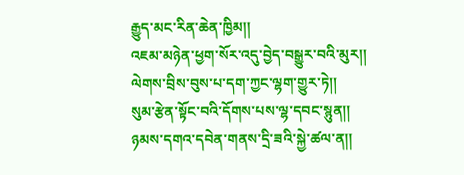རྒྱུད་མང་རིན་ཆེན་ཁྱིམ།།
འཇམ་མཉེན་ཕྱག་སོར་འདུ་བྱེད་བསྒྱུར་བའི་མུར།།
ལེགས་བྲིས་བུས་པ་དག་ཀྱང་ལྷག་གྱུར་ཏེ།།
སུམ་རྩེན་སྟོང་བའི་དོགས་པས་ལྷ་དབང་སྙུན།།
ཉམས་དགའ་དབེན་གནས་དྲི་ཟའི་སྐྱེ་ཚལ་ན།།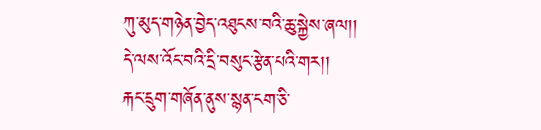ཀུ་མུད་གཉེན་བྱེད་འཐུངས་བའི་ཆུ་སྐྱེས་ཞལ།།
དེ་ལས་འོང་བའི་དྲི་བསུང་རྩེན་པའི་གར།།
རྐང་དྲུག་གཞོན་ནུས་སྙན་ངག་ཅི་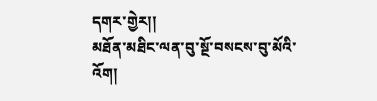དགར་གྱེར།།
མཐོན་མཐིང་ལན་བུ་སྔོ་བསངས་བུ་མོའི་འོག།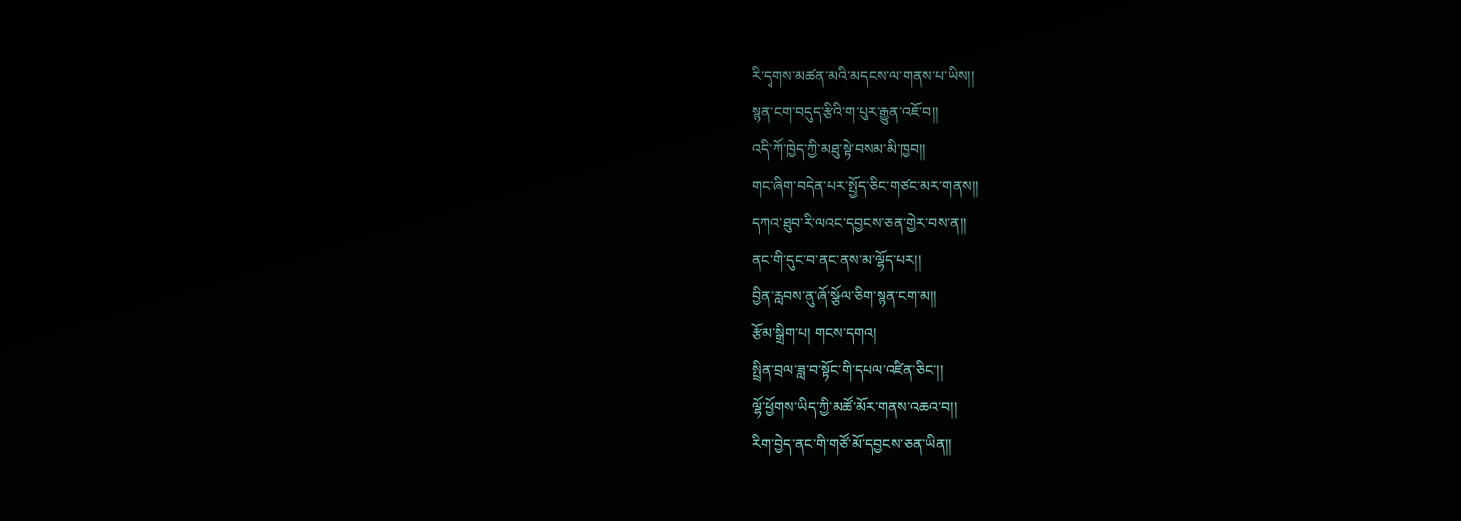རི་དྭགས་མཚན་མའི་མདངས་ལ་གནས་པ་ཡིས།།
སྙན་ངག་བདུད་རྩིའི་ག་པུར་རྒྱུན་འཇོ་བ།།
འདི་ཀོ་ཁྱེད་ཀྱི་མཐུ་སྟེ་བསམ་མི་ཁྱབ།།
གང་ཞིག་བདེན་པར་སྤྱོད་ཅིང་གཙང་མར་གནས།།
དཀའ་ཐུབ་རི་ལའང་དབྱངས་ཅན་གྱེར་བས་ན།།
ནང་གི་དུང་བ་ནང་ནས་མ་ལྷོད་པར།།
བྱིན་རླབས་ནུ་ཞོ་སྩོལ་ཅིག་སྙན་ངག་མ།།
རྩོམ་སྒྲིག་པ། གངས་དགའ།
སྤྲིན་བྲལ་ཟླ་བ་སྟོང་གི་དཔལ་འཛིན་ཅིང་།།
ལྷོ་ཕྱོགས་ཡིད་ཀྱི་མཚོ་མོར་གནས་འཆའ་བ།།
རིག་བྱེད་ནང་གི་གཙོ་མོ་དབྱངས་ཅན་ཡིན།།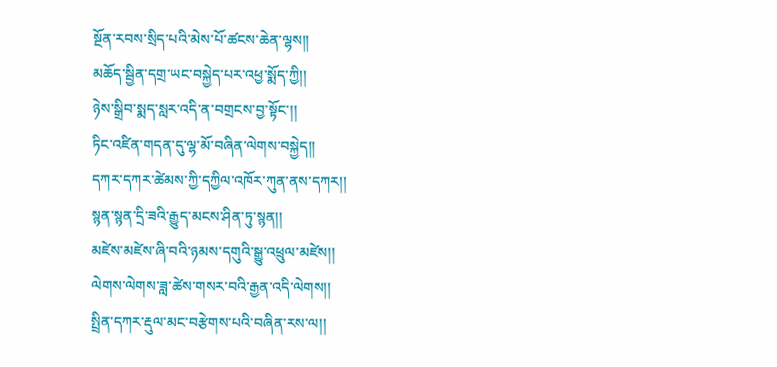སྔོན་རབས་སྲིད་པའི་མེས་པོ་ཚངས་ཆེན་ལྷས།།
མཆོད་སྦྱིན་དགྲ་ཡང་བསྐྱེད་པར་འཕྱ་སྨོད་ཀྱི།།
ཉེས་སྒྲིབ་སྨད་སླར་འདི་ན་བགྲངས་བྱ་སྟོང་།།
ཏིང་འཛིན་གདན་དུ་ལྷ་མོ་བཞིན་ལེགས་བསྐྱེད།།
དཀར་དཀར་ཚེམས་ཀྱི་དཀྱིལ་འཁོར་ཀུན་ནས་དཀར།།
སྙན་སྙན་དྲི་ཟའི་རྒྱུད་མངས་ཤིན་ཏུ་སྙན།།
མཛེས་མཛེས་ཞི་བའི་ཉམས་དགུའི་སྒྱུ་འཕྲུལ་མཛེས།།
ལེགས་ལེགས་ཟླ་ཚེས་གསར་བའི་རྒྱན་འདི་ལེགས།།
སྤྲིན་དཀར་རྡུལ་མང་བརྩེགས་པའི་བཞིན་རས་ལ།།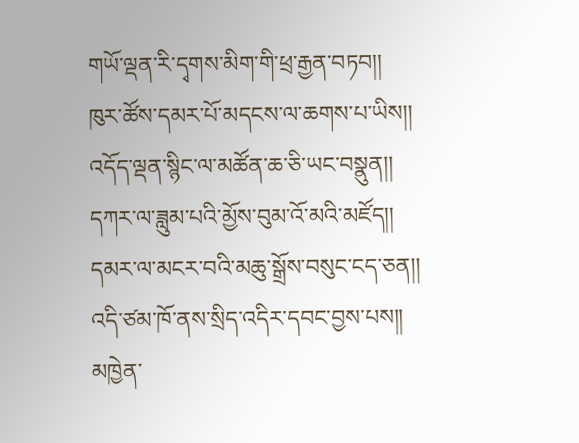གཡོ་ལྡན་རི་དྭགས་མིག་གི་ཕྲ་རྒྱན་བཏབ།།
ཁུར་ཚོས་དམར་པོ་མདངས་ལ་ཆགས་པ་ཡིས།།
འདོད་ལྡན་སྙིང་ལ་མཚོན་ཆ་ཅི་ཡང་བསྣུན།།
དཀར་ལ་ཟླུམ་པའི་མྱོས་བུམ་འོ་མའི་མཛོད།།
དམར་ལ་མངར་བའི་མཆུ་སྒྲོས་བསུང་ངད་ཅན།།
འདི་ཙམ་ཁོ་ནས་སྲིད་འདིར་དབང་བྱས་པས།།
མཁྱེན་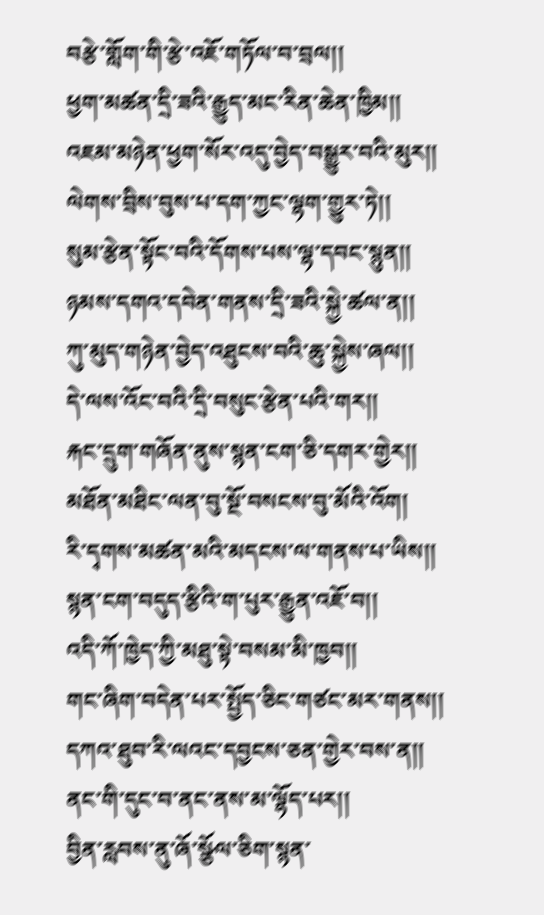བརྩེ་གློག་གི་རྩེ་འཇོ་གཏོལ་བ་བྲལ།།
ཕྱག་མཚན་དྲི་ཟའི་རྒྱུད་མང་རིན་ཆེན་ཁྱིམ།།
འཇམ་མཉེན་ཕྱག་སོར་འདུ་བྱེད་བསྒྱུར་བའི་མུར།།
ལེགས་བྲིས་བུས་པ་དག་ཀྱང་ལྷག་གྱུར་ཏེ།།
སུམ་རྩེན་སྟོང་བའི་དོགས་པས་ལྷ་དབང་སྙུན།།
ཉམས་དགའ་དབེན་གནས་དྲི་ཟའི་སྐྱེ་ཚལ་ན།།
ཀུ་མུད་གཉེན་བྱེད་འཐུངས་བའི་ཆུ་སྐྱེས་ཞལ།།
དེ་ལས་འོང་བའི་དྲི་བསུང་རྩེན་པའི་གར།།
རྐང་དྲུག་གཞོན་ནུས་སྙན་ངག་ཅི་དགར་གྱེར།།
མཐོན་མཐིང་ལན་བུ་སྔོ་བསངས་བུ་མོའི་འོག།
རི་དྭགས་མཚན་མའི་མདངས་ལ་གནས་པ་ཡིས།།
སྙན་ངག་བདུད་རྩིའི་ག་པུར་རྒྱུན་འཇོ་བ།།
འདི་ཀོ་ཁྱེད་ཀྱི་མཐུ་སྟེ་བསམ་མི་ཁྱབ།།
གང་ཞིག་བདེན་པར་སྤྱོད་ཅིང་གཙང་མར་གནས།།
དཀའ་ཐུབ་རི་ལའང་དབྱངས་ཅན་གྱེར་བས་ན།།
ནང་གི་དུང་བ་ནང་ནས་མ་ལྷོད་པར།།
བྱིན་རླབས་ནུ་ཞོ་སྩོལ་ཅིག་སྙན་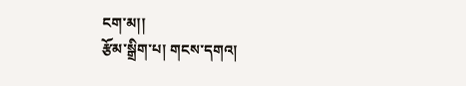ངག་མ།།
རྩོམ་སྒྲིག་པ། གངས་དགའ།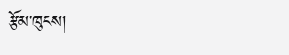རྩོམ་ཁུངས།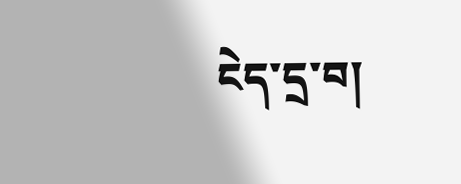ངེད་དྲ་བ།